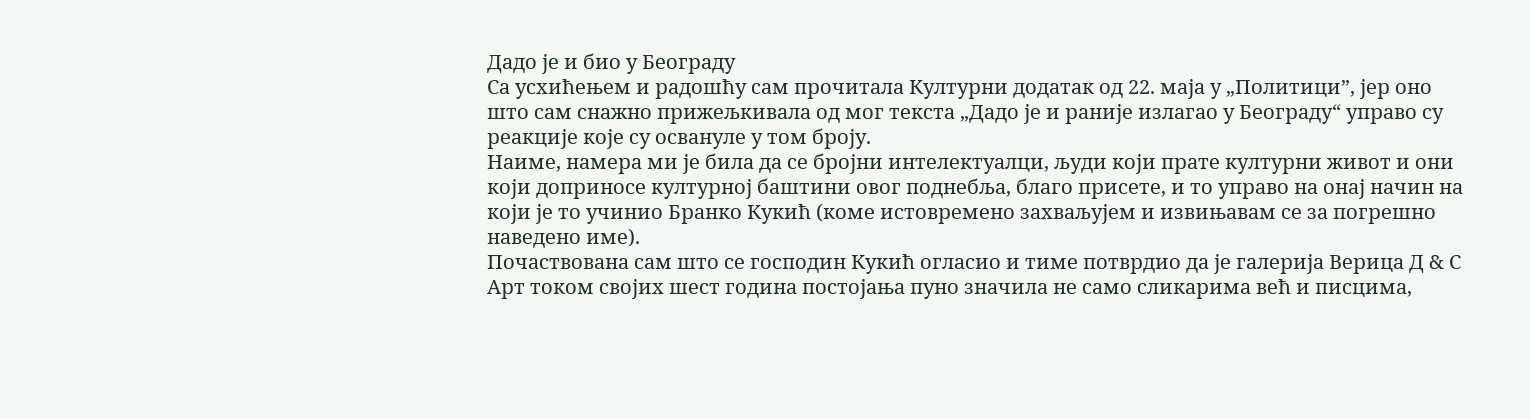Дадо је и био у Београду
Са усхићењем и радошћу сам прочитала Културни додатак од 22. маја у „Политици”, јер оно што сам снажно прижељкивала од мог текста „Дадо је и раније излагао у Београду“ управо су реакције које су освануле у том броју.
Наиме, намера ми је била да се бројни интелектуалци, људи који прате културни живот и они који доприносе културној баштини овог поднебља, благо присете, и то управо на онај начин на који је то учинио Бранко Кукић (коме истовремено захваљујем и извињавам се за погрешно наведено име).
Почаствована сам што се господин Кукић огласио и тиме потврдио да је галерија Верица Д & С Арт током својих шест година постојања пуно значила не само сликарима већ и писцима,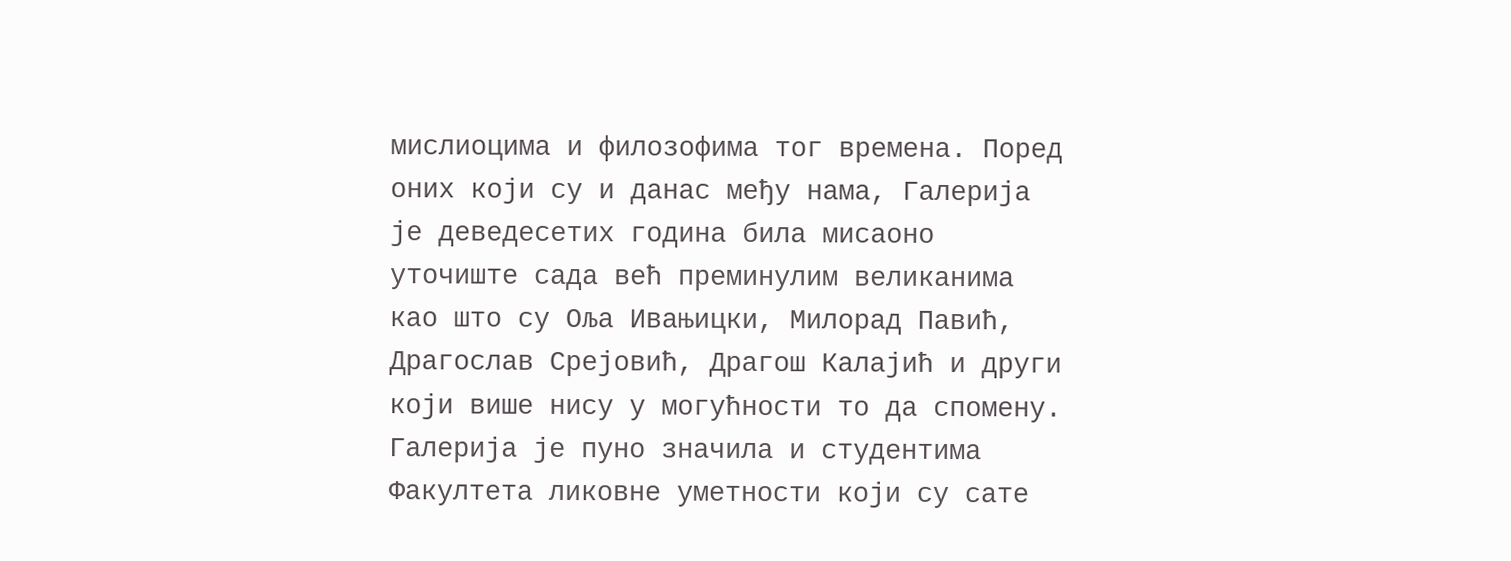мислиоцима и филозофима тог времена. Поред оних који су и данас међу нама, Галерија је деведесетих година била мисаоно уточиште сада већ преминулим великанима као што су Оља Ивањицки, Милорад Павић, Драгослав Срејовић, Драгош Калајић и други који више нису у могућности то да спомену.
Галерија је пуно значила и студентима Факултета ликовне уметности који су сате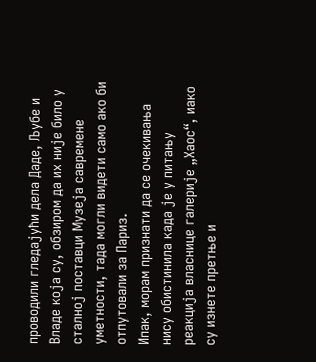проводили гледајући дела Даде, Љубе и Владе која су, обзиром да их није било у сталној поставци Музеја савремене уметности, тада могли видети само ако би отпутовали за Париз.
Ипак, морам признати да се очекивања нису обистинила када је у питању реакција власнице галерије „Хаос“, иако су изнете претње и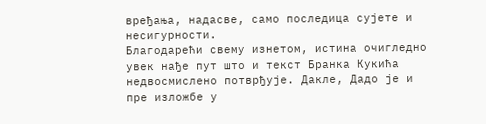вређања, надасве, само последица сујете и несигурности.
Благодарећи свему изнетом, истина очигледно увек нађе пут што и текст Бранка Кукића недвосмислено потврђује. Дакле, Дадо је и пре изложбе у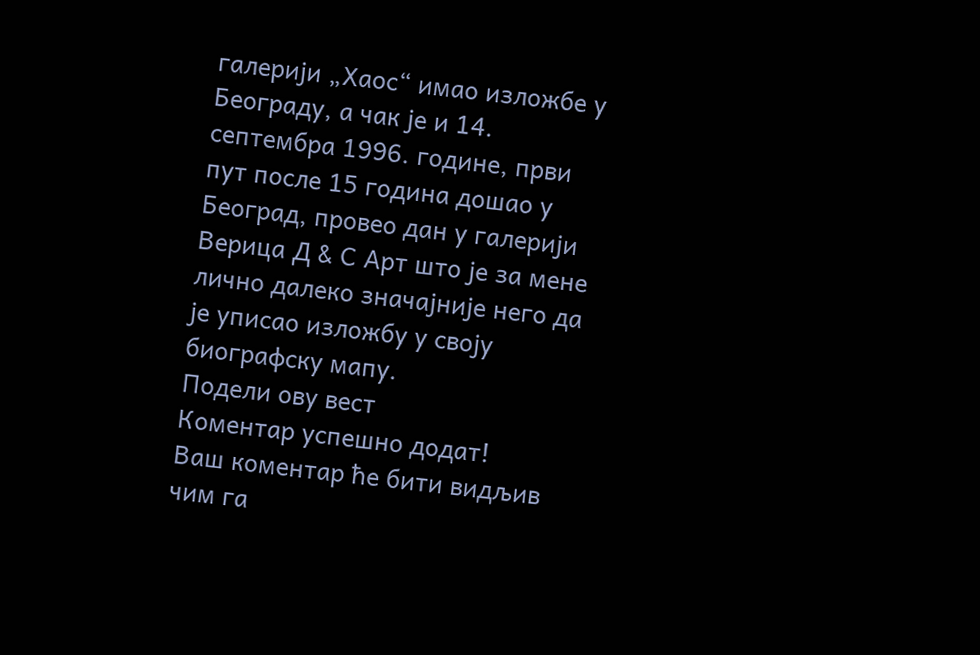галерији „Хаос“ имао изложбе у Београду, а чак је и 14. септембра 1996. године, први пут после 15 година дошао у Београд, провео дан у галерији Верица Д & С Арт што је за мене лично далеко значајније него да је уписао изложбу у своју биографску мапу.
Подели ову вест
Комeнтар успeшно додат!
Ваш комeнтар ћe бити видљив чим га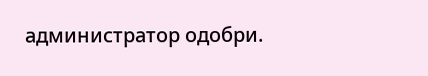администратор одобри.